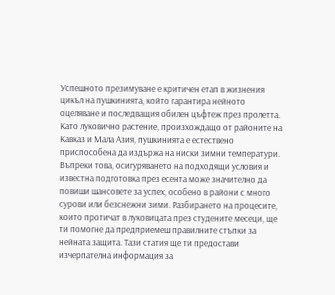Успешното презимуване е критичен етап в жизнения цикъл на пушкинията, който гарантира нейното оцеляване и последващия обилен цъфтеж през пролетта. Като луковично растение, произхождащо от районите на Кавказ и Мала Азия, пушкинията е естествено приспособена да издържа на ниски зимни температури. Въпреки това, осигуряването на подходящи условия и известна подготовка през есента може значително да повиши шансовете за успех, особено в райони с много сурови или безснежни зими. Разбирането на процесите, които протичат в луковицата през студените месеци, ще ти помогне да предприемеш правилните стъпки за нейната защита. Тази статия ще ти предостави изчерпателна информация за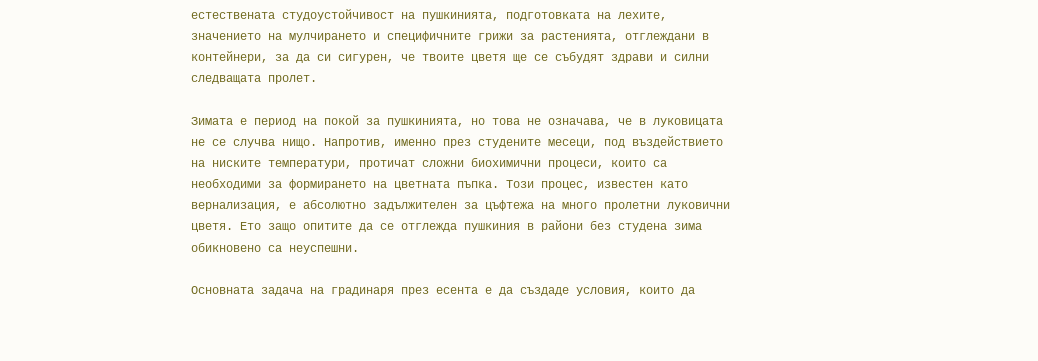естествената студоустойчивост на пушкинията, подготовката на лехите, значението на мулчирането и специфичните грижи за растенията, отглеждани в контейнери, за да си сигурен, че твоите цветя ще се събудят здрави и силни следващата пролет.

Зимата е период на покой за пушкинията, но това не означава, че в луковицата не се случва нищо. Напротив, именно през студените месеци, под въздействието на ниските температури, протичат сложни биохимични процеси, които са необходими за формирането на цветната пъпка. Този процес, известен като вернализация, е абсолютно задължителен за цъфтежа на много пролетни луковични цветя. Ето защо опитите да се отглежда пушкиния в райони без студена зима обикновено са неуспешни.

Основната задача на градинаря през есента е да създаде условия, които да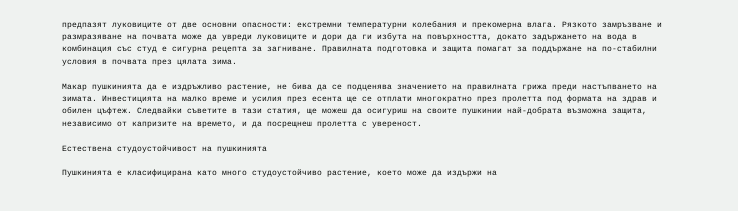предпазят луковиците от две основни опасности: екстремни температурни колебания и прекомерна влага. Рязкото замръзване и размразяване на почвата може да увреди луковиците и дори да ги избута на повърхността, докато задържането на вода в комбинация със студ е сигурна рецепта за загниване. Правилната подготовка и защита помагат за поддържане на по-стабилни условия в почвата през цялата зима.

Макар пушкинията да е издръжливо растение, не бива да се подценява значението на правилната грижа преди настъпването на зимата. Инвестицията на малко време и усилия през есента ще се отплати многократно през пролетта под формата на здрав и обилен цъфтеж. Следвайки съветите в тази статия, ще можеш да осигуриш на своите пушкинии най-добрата възможна защита, независимо от капризите на времето, и да посрещнеш пролетта с увереност.

Естествена студоустойчивост на пушкинията

Пушкинията е класифицирана като много студоустойчиво растение, което може да издържи на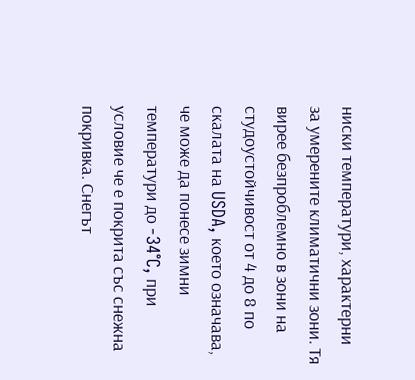ниски температури, характерни за умерените климатични зони. Тя вирее безпроблемно в зони на студоустойчивост от 4 до 8 по скалата на USDA, което означава, че може да понесе зимни температури до -34°C, при условие че е покрита със снежна покривка. Снегът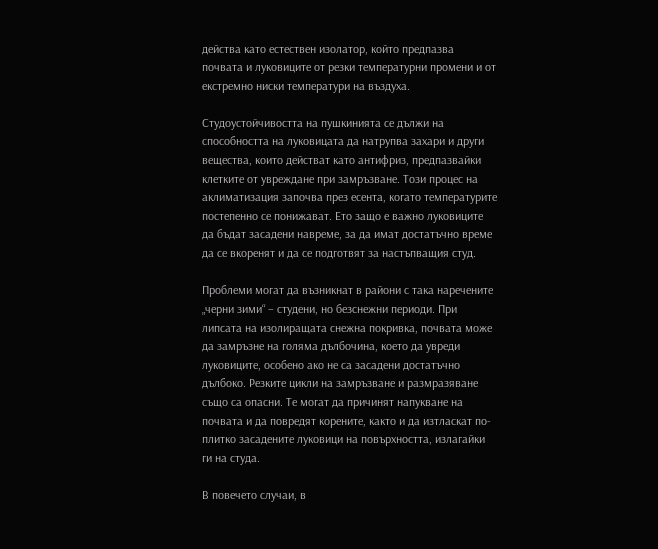действа като естествен изолатор, който предпазва почвата и луковиците от резки температурни промени и от екстремно ниски температури на въздуха.

Студоустойчивостта на пушкинията се дължи на способността на луковицата да натрупва захари и други вещества, които действат като антифриз, предпазвайки клетките от увреждане при замръзване. Този процес на аклиматизация започва през есента, когато температурите постепенно се понижават. Ето защо е важно луковиците да бъдат засадени навреме, за да имат достатъчно време да се вкоренят и да се подготвят за настъпващия студ.

Проблеми могат да възникнат в райони с така наречените „черни зими“ – студени, но безснежни периоди. При липсата на изолиращата снежна покривка, почвата може да замръзне на голяма дълбочина, което да увреди луковиците, особено ако не са засадени достатъчно дълбоко. Резките цикли на замръзване и размразяване също са опасни. Те могат да причинят напукване на почвата и да повредят корените, както и да изтласкат по-плитко засадените луковици на повърхността, излагайки ги на студа.

В повечето случаи, в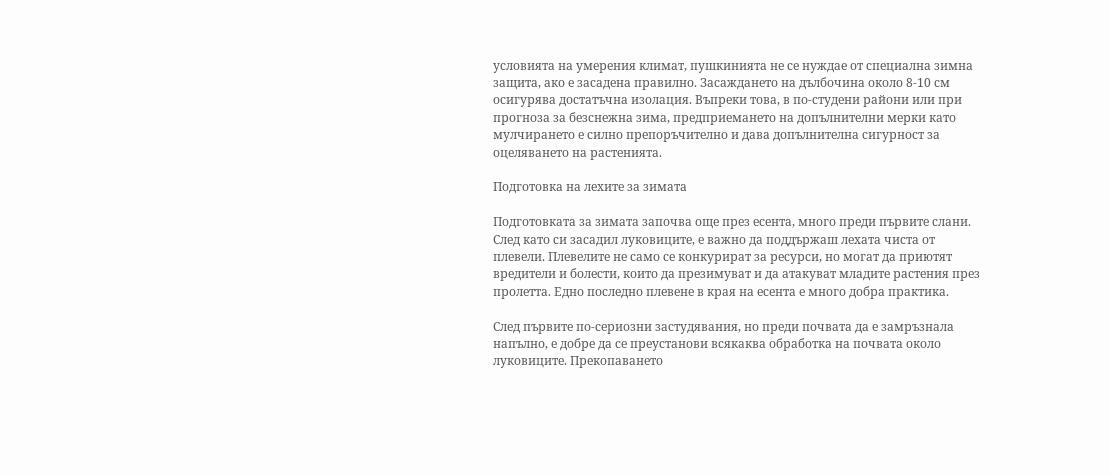условията на умерения климат, пушкинията не се нуждае от специална зимна защита, ако е засадена правилно. Засаждането на дълбочина около 8-10 см осигурява достатъчна изолация. Въпреки това, в по-студени райони или при прогноза за безснежна зима, предприемането на допълнителни мерки като мулчирането е силно препоръчително и дава допълнителна сигурност за оцеляването на растенията.

Подготовка на лехите за зимата

Подготовката за зимата започва още през есента, много преди първите слани. След като си засадил луковиците, е важно да поддържаш лехата чиста от плевели. Плевелите не само се конкурират за ресурси, но могат да приютят вредители и болести, които да презимуват и да атакуват младите растения през пролетта. Едно последно плевене в края на есента е много добра практика.

След първите по-сериозни застудявания, но преди почвата да е замръзнала напълно, е добре да се преустанови всякаква обработка на почвата около луковиците. Прекопаването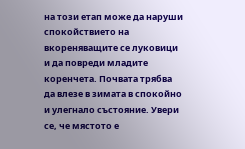на този етап може да наруши спокойствието на вкореняващите се луковици и да повреди младите коренчета. Почвата трябва да влезе в зимата в спокойно и улегнало състояние. Увери се, че мястото е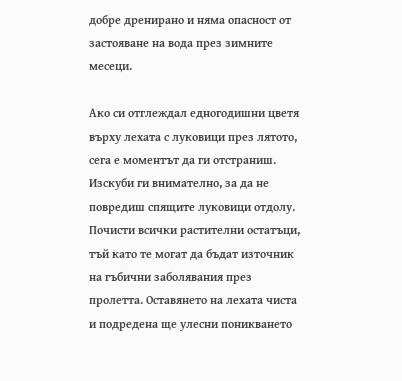добре дренирано и няма опасност от застояване на вода през зимните месеци.

Ако си отглеждал едногодишни цветя върху лехата с луковици през лятото, сега е моментът да ги отстраниш. Изскуби ги внимателно, за да не повредиш спящите луковици отдолу. Почисти всички растителни остатъци, тъй като те могат да бъдат източник на гъбични заболявания през пролетта. Оставянето на лехата чиста и подредена ще улесни поникването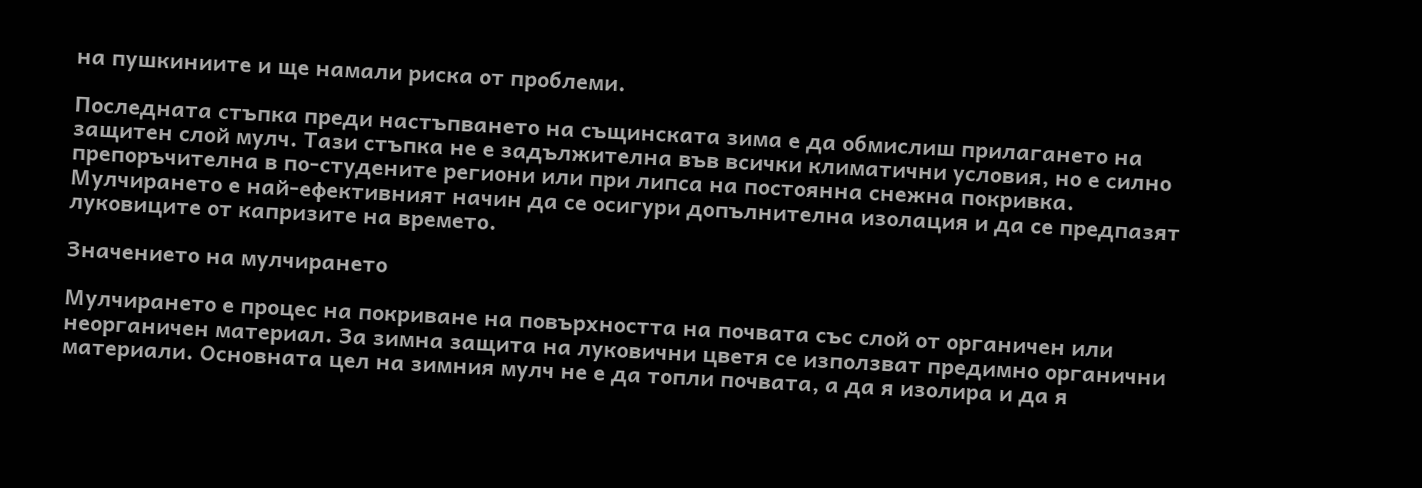на пушкиниите и ще намали риска от проблеми.

Последната стъпка преди настъпването на същинската зима е да обмислиш прилагането на защитен слой мулч. Тази стъпка не е задължителна във всички климатични условия, но е силно препоръчителна в по-студените региони или при липса на постоянна снежна покривка. Мулчирането е най-ефективният начин да се осигури допълнителна изолация и да се предпазят луковиците от капризите на времето.

Значението на мулчирането

Мулчирането е процес на покриване на повърхността на почвата със слой от органичен или неорганичен материал. За зимна защита на луковични цветя се използват предимно органични материали. Основната цел на зимния мулч не е да топли почвата, а да я изолира и да я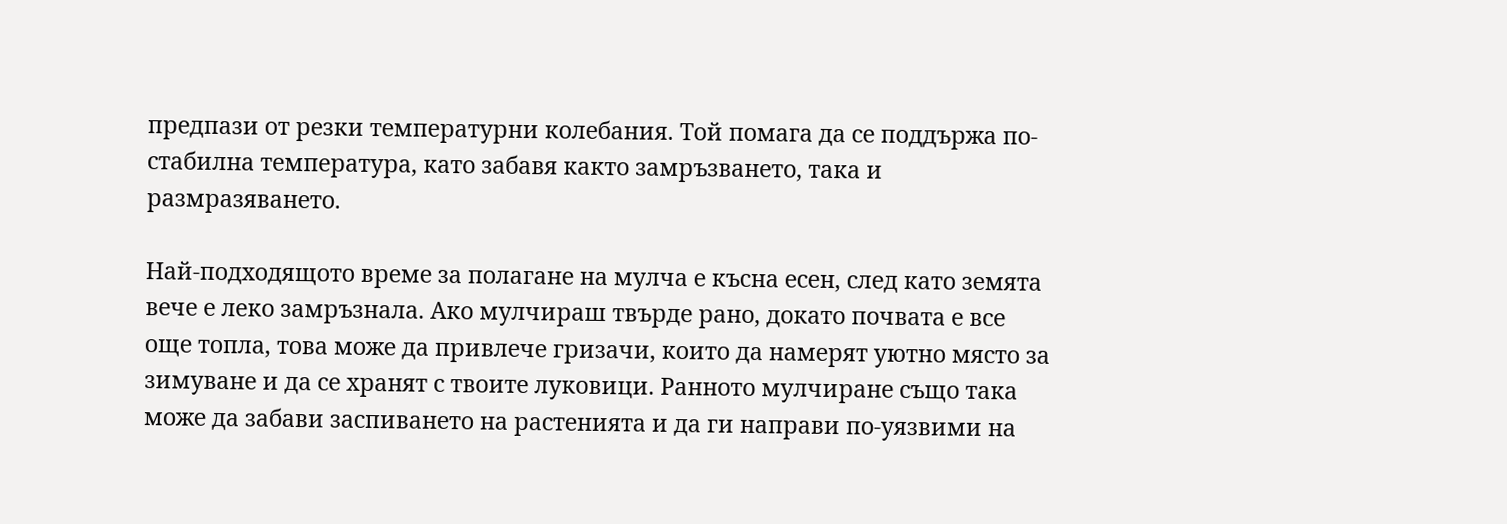предпази от резки температурни колебания. Той помага да се поддържа по-стабилна температура, като забавя както замръзването, така и размразяването.

Най-подходящото време за полагане на мулча е късна есен, след като земята вече е леко замръзнала. Ако мулчираш твърде рано, докато почвата е все още топла, това може да привлече гризачи, които да намерят уютно място за зимуване и да се хранят с твоите луковици. Ранното мулчиране също така може да забави заспиването на растенията и да ги направи по-уязвими на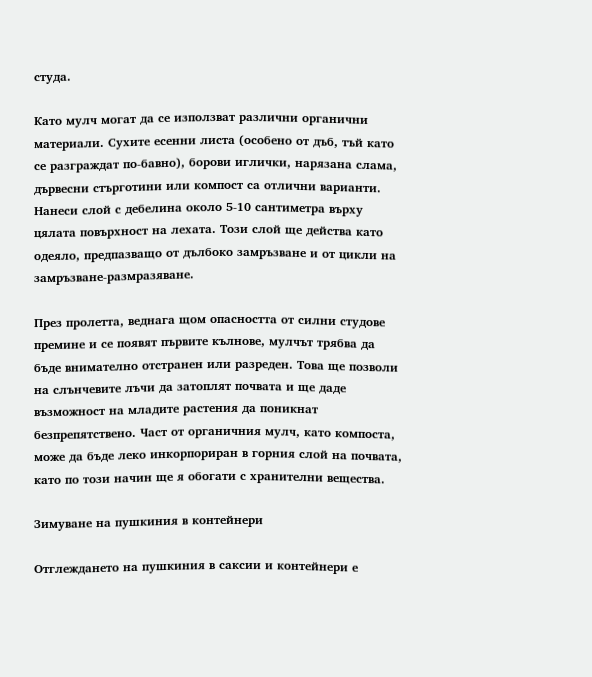студа.

Като мулч могат да се използват различни органични материали. Сухите есенни листа (особено от дъб, тъй като се разграждат по-бавно), борови иглички, нарязана слама, дървесни стърготини или компост са отлични варианти. Нанеси слой с дебелина около 5-10 сантиметра върху цялата повърхност на лехата. Този слой ще действа като одеяло, предпазващо от дълбоко замръзване и от цикли на замръзване-размразяване.

През пролетта, веднага щом опасността от силни студове премине и се появят първите кълнове, мулчът трябва да бъде внимателно отстранен или разреден. Това ще позволи на слънчевите лъчи да затоплят почвата и ще даде възможност на младите растения да поникнат безпрепятствено. Част от органичния мулч, като компоста, може да бъде леко инкорпориран в горния слой на почвата, като по този начин ще я обогати с хранителни вещества.

Зимуване на пушкиния в контейнери

Отглеждането на пушкиния в саксии и контейнери е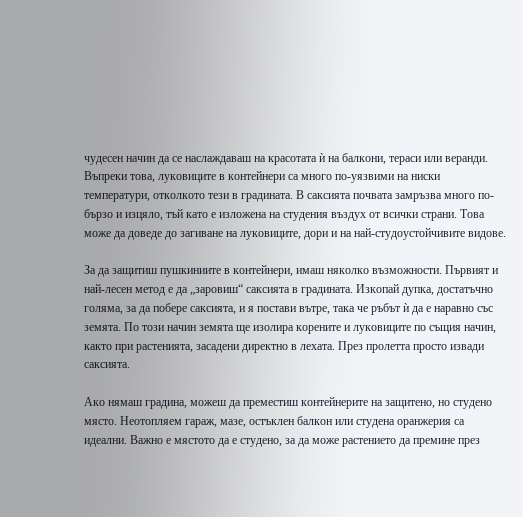чудесен начин да се наслаждаваш на красотата ѝ на балкони, тераси или веранди. Въпреки това, луковиците в контейнери са много по-уязвими на ниски температури, отколкото тези в градината. В саксията почвата замръзва много по-бързо и изцяло, тъй като е изложена на студения въздух от всички страни. Това може да доведе до загиване на луковиците, дори и на най-студоустойчивите видове.

За да защитиш пушкиниите в контейнери, имаш няколко възможности. Първият и най-лесен метод е да „заровиш“ саксията в градината. Изкопай дупка, достатъчно голяма, за да побере саксията, и я постави вътре, така че ръбът ѝ да е наравно със земята. По този начин земята ще изолира корените и луковиците по същия начин, както при растенията, засадени директно в лехата. През пролетта просто извади саксията.

Ако нямаш градина, можеш да преместиш контейнерите на защитено, но студено място. Неотопляем гараж, мазе, остъклен балкон или студена оранжерия са идеални. Важно е мястото да е студено, за да може растението да премине през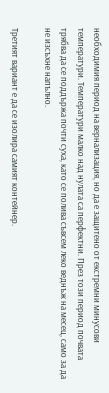необходимия период на вернализация, но да е защитено от екстремни минусови температури. Температури малко над нулата са перфектни. През този период почвата трябва да се поддържа почти суха, като се полива съвсем леко веднъж на месец, само за да не изсъхне напълно.

Третият вариант е да се изолира самият контейнер.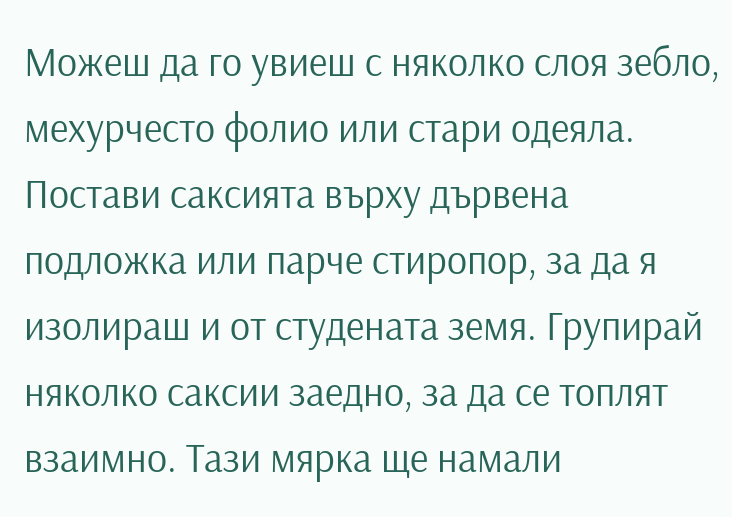Можеш да го увиеш с няколко слоя зебло, мехурчесто фолио или стари одеяла. Постави саксията върху дървена подложка или парче стиропор, за да я изолираш и от студената земя. Групирай няколко саксии заедно, за да се топлят взаимно. Тази мярка ще намали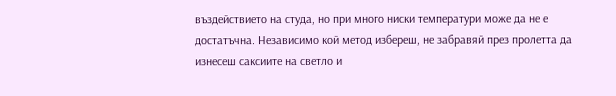въздействието на студа, но при много ниски температури може да не е достатъчна. Независимо кой метод избереш, не забравяй през пролетта да изнесеш саксиите на светло и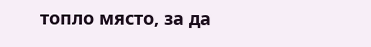топло място, за да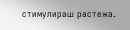стимулираш растежа.